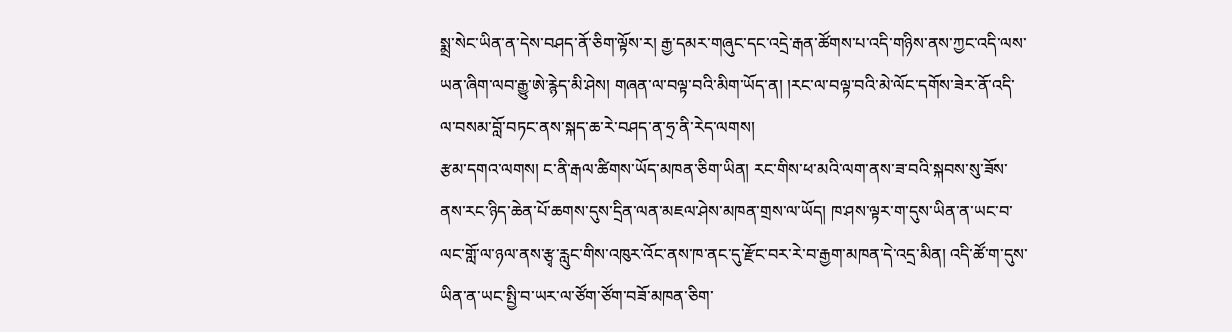སྨྲ་སེང་ཡིན་ན་དེས་བཤད་ནོ་ཅིག་ལྟོས་ར། རྒྱ་དམར་གཞུང་དང་འདྲེ་རྒན་ཚོགས་པ་འདི་གཉིས་ནས་ཀྱང་འདི་ལས་ཡན་ཞིག་ལབ་རྒྱུ་ཨེ་རྙེད་མི་ཤེས། གཞན་ལ་བལྟ་བའི་མིག་ཡོད་ན། །རང་ལ་བལྟ་བའི་མེ་ལོང་དགོས་ཟེར་ནོ་འདི་ལ་བསམ་བློ་བཏང་ནས་སྐད་ཆ་རེ་བཤད་ན་ཧྲ་ནི་རེད་ལགས།
རྩམ་དགའ་ལགས། ང་ནི་རྒལ་ཚིགས་ཡོད་མཁན་ཅིག་ཡིན། རང་གིས་ཕ་མའི་ལག་ནས་ཟ་བའི་སྐབས་སུ་ཟོས་ནས་རང་ཉིད་ཆེན་པོ་ཆགས་དུས་དྲིན་ལན་མཇལ་ཤེས་མཁན་གྲས་ལ་ཡོད། ཁ་ཤས་ལྟར་ག་དུས་ཡིན་ན་ཡང་བ་ལང་གློ་ལ་ཉལ་ནས་རྩྭ་རླུང་གིས་འཁུར་འོང་ནས་ཁ་ནང་དུ་རྫོང་བར་རེ་བ་རྒྱག་མཁན་དེ་འདྲ་མིན། འདི་ཚོ་ག་དུས་ཡིན་ན་ཡང་སྤྱི་བ་ཡར་ལ་ཙོག་ཙོག་བཟོ་མཁན་ཅིག་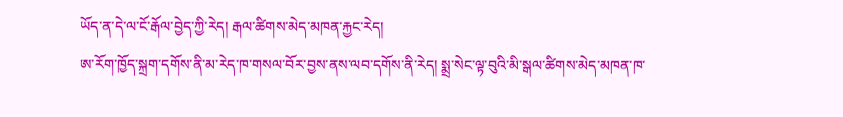ཡོད་ན་དེ་ལ་ངོ་རྒོལ་བྱེད་ཀྱི་རེད། རྒལ་ཚིགས་མེད་མཁན་རྐྱང་རེད།
ཨ་རོག་ཁྱོད་སྐྲག་དགོས་ནི་མ་རེད་ཁ་གསལ་བོར་བྱས་ནས་ལབ་དགོས་ནི་རེད། སྨྲ་སེང་ལྟ་བུའི་མི་སྒལ་ཚིགས་མེད་མཁན་ཁ་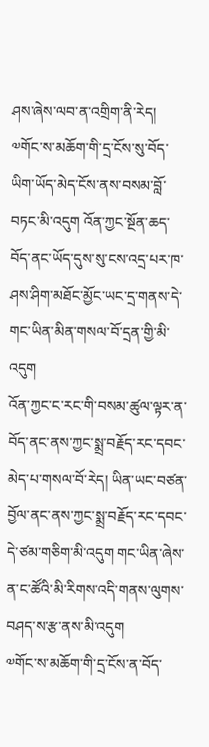ཤས་ཞེས་ལབ་ན་འགྲིག་ནི་རེད།
༧གོང་ས་མཆོག་གི་དྲ་ངོས་སུ་བོད་ཡིག་ཡོད་མེད་ངོས་ནས་བསམ་བློ་བཏང་མི་འདུག འོན་ཀྱང་སྔོན་ཆད་བོད་ནང་ཡོད་དུས་སུ་ངས་འདྲ་པར་ཁ་ཤས་ཤིག་མཐོང་མྱོང་ཡང་དྲ་གནས་དེ་གང་ཡིན་མིན་གསལ་བོ་དྲན་གྱི་མི་འདུག
འོན་ཀྱང་ང་རང་གི་བསམ་ཚུལ་ལྟར་ན་བོད་ནང་ནས་ཀྱང་སྨྲ་བརྗོད་རང་དབང་མེད་པ་གསལ་བོ་རེད། ཡིན་ཡང་བཙན་བྱོལ་ནང་ནས་ཀྱང་སྨྲ་བརྗོད་རང་དབང་དེ་ཙམ་གཅིག་མི་འདུག གང་ཡིན་ཞེས་ན་ང་ཚོའི་མི་རིགས་འདི་གནས་ལུགས་བཤད་ས་རྩ་ནས་མི་འདུག
༧གོང་ས་མཆོག་གི་དྲ་ངོས་ན་བོད་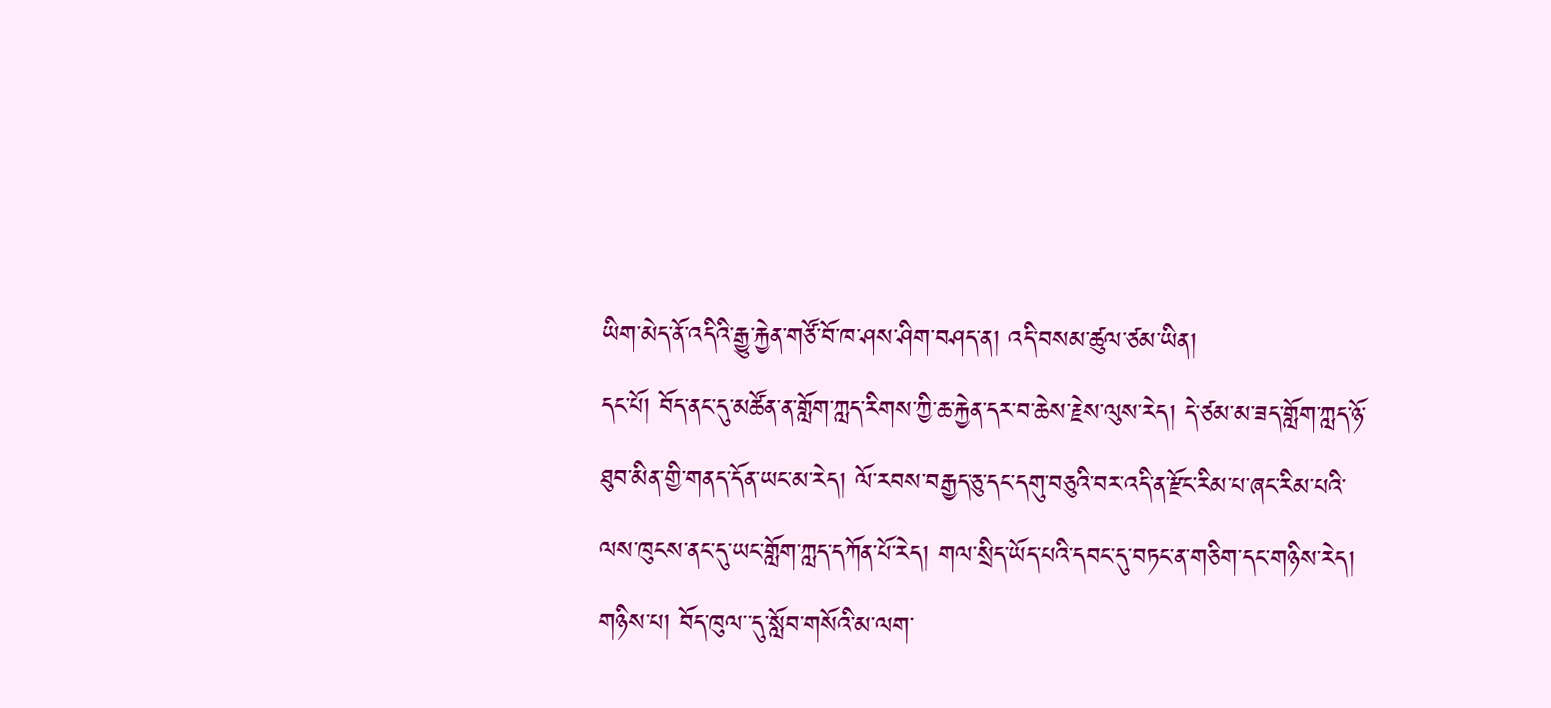ཡིག་མེད་ནོ་འདིའི་རྒྱུ་རྐྱེན་གཙོ་བོ་ཁ་ཤས་ཤིག་བཤད་ན། འདི་བསམ་ཚུལ་ཙམ་ཡིན།
དང་པོ། བོད་ནང་དུ་མཚོན་ན་གློག་ཀླད་རིགས་ཀྱི་ཆ་རྐྱེན་དར་བ་ཆེས་རྗེས་ལུས་རེད། དེ་ཙམ་མ་ཟད་གློག་ཀླད་ཉོ་ཐུབ་མིན་གྱི་གནད་དོན་ཡང་མ་རེད། ལོ་རབས་བརྒྱད་ཅུ་དང་དགུ་བཅུའི་བར་འདི་ན་རྫོང་རིམ་པ་ཞང་རིམ་པའི་ལས་ཁུངས་ནང་དུ་ཡང་གློག་ཀླད་དཀོན་པོ་རེད། གལ་སྲིད་ཡོད་པའི་དབང་དུ་བཏང་ན་གཅིག་དང་གཉིས་རེད།
གཉིས་པ། བོད་ཁུལ་་དུ་སློབ་གསོའི་མ་ལག་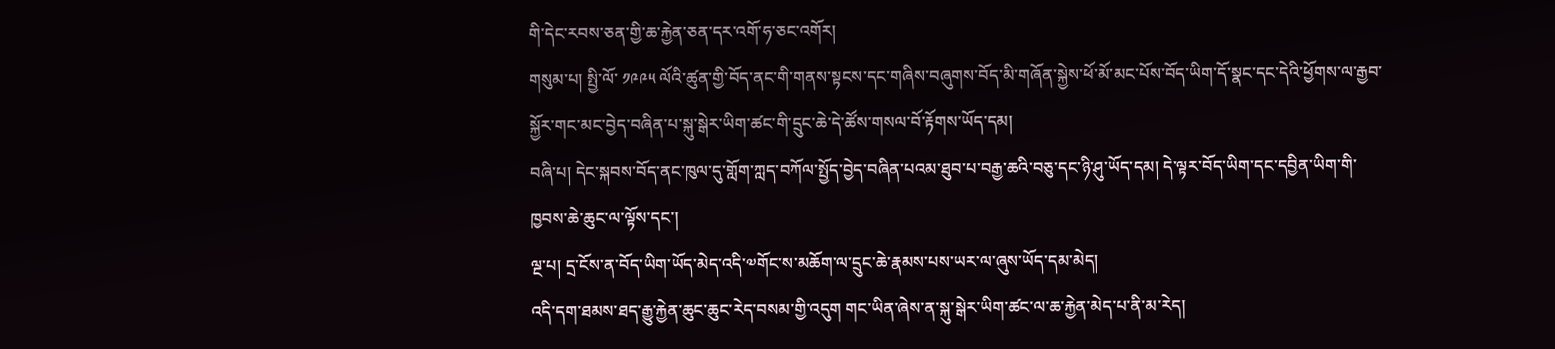གི་དེང་རབས་ཅན་གྱི་ཆ་རྐྱེན་ཅན་དར་འགོ་ཧ་ཅང་འགོར།
གསུམ་པ། སྤྱི་ལོ་ ༡༩༩༥ ལོའི་ཚུན་གྱི་བོད་ནང་གི་གནས་སྟངས་དང་གཞིས་བཞུགས་བོད་མི་གཞོན་སྐྱེས་ཕོ་མོ་མང་པོས་བོད་ཡིག་དོ་སྣང་དང་དེའི་ཕྱོགས་ལ་རྒྱབ་སྐྱོར་གང་མང་བྱེད་བཞིན་པ་སྐུ་སྒེར་ཡིག་ཚང་གི་དྲུང་ཆེ་དེ་ཚོས་གསལ་བོ་རྟོགས་ཡོད་དམ།
བཞི་པ། དེང་སྐབས་བོད་ནང་ཁུལ་དུ་གློག་ཀླད་བཀོལ་སྤྱོད་བྱེད་བཞིན་པའམ་ཐུབ་པ་བརྒྱ་ཆའི་བཅུ་དང་ཉི་ཤུ་ཡོད་དམ། དེ་ལྟར་བོད་ཡིག་དང་དབྱིན་ཡིག་གི་ཁྱབས་ཆེ་ཆུང་ལ་ལྟོས་དང་།
ལྔ་པ། དྲ་ངོས་ན་བོད་ཡིག་ཡོད་མེད་འདི་༧གོང་ས་མཆོག་ལ་དྲུང་ཆེ་རྣམས་པས་ཡར་ལ་ཞུས་ཡོད་དམ་མེད།
འདི་དག་ཐམས་ཐད་རྒྱུ་རྐྱེན་ཆུང་ཆུང་རེད་བསམ་གྱི་འདུག གང་ཡིན་ཞེས་ན་སྐུ་སྒེར་ཡིག་ཚང་ལ་ཆ་རྐྱེན་མེད་པ་ནི་མ་རེད།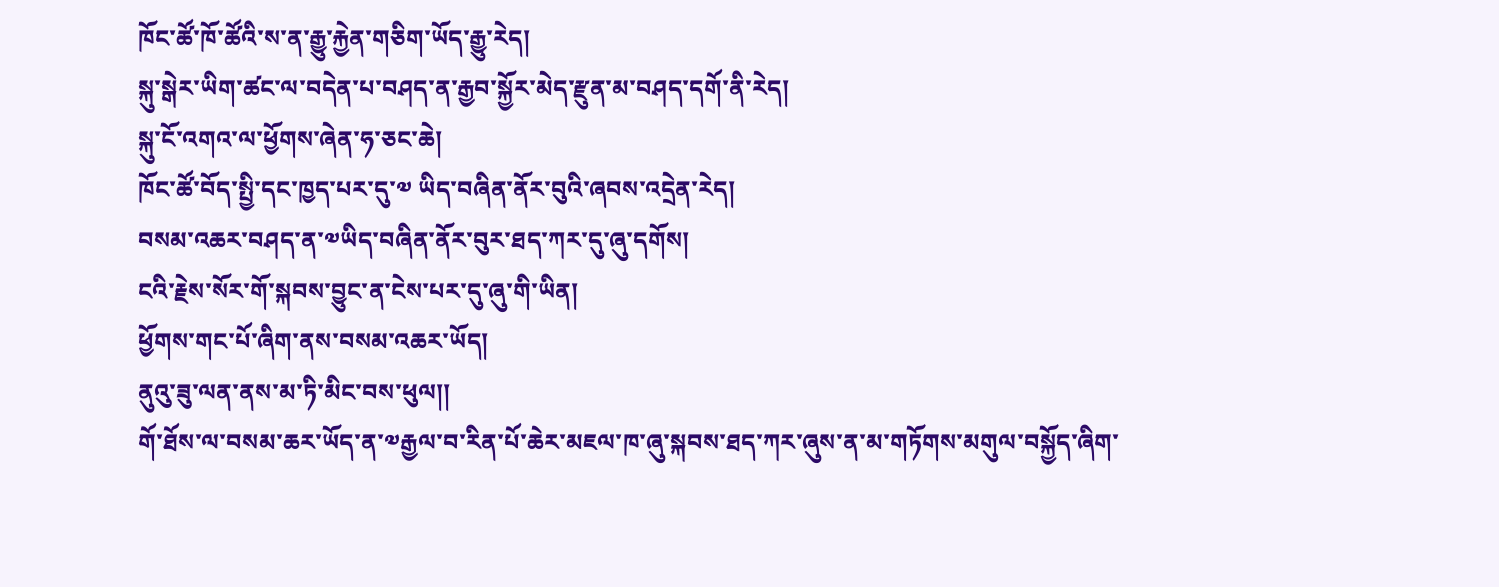ཁོང་ཚོ་ཁོ་ཚོའི་ས་ན་རྒྱུ་རྐྱེན་གཅིག་ཡོད་རྒྱུ་རེད།
སྐུ་སྒེར་ཡིག་ཚང་ལ་བདེན་པ་བཤད་ན་རྒྱབ་སྐྱོར་མེད་རྫུན་མ་བཤད་དགོ་ནི་རེད།
སྐུ་ངོ་འགའ་ལ་ཕྱོགས་ཞེན་ཧ་ཅང་ཆེ།
ཁོང་ཚོ་བོད་སྤྱི་དང་ཁྱད་པར་དུ་༧ ཡིད་བཞིན་ནོར་བུའི་ཞབས་འདྲེན་རེད།
བསམ་འཆར་བཤད་ན་༧ཡིད་བཞིན་ནོར་བུར་ཐད་ཀར་དུ་ཞུ་དགོས།
ངའི་རྗེས་སོར་གོ་སྐབས་བྱུང་ན་ངེས་པར་དུ་ཞུ་གི་ཡིན།
ཕྱོགས་གང་པོ་ཞིག་ནས་བསམ་འཆར་ཡོད།
ནུའུ་ཟུ་ལན་ནས་མ་ཏི་མིང་བས་ཕུལ།།
གོ་ཐོས་ལ་བསམ་ཆར་ཡོད་ན་༧རྒྱལ་བ་རིན་པོ་ཆེར་མཇལ་ཁ་ཞུ་སྐབས་ཐད་ཀར་ཞུས་ན་མ་གཏོགས་མགུལ་བསྐྱོད་ཞིག་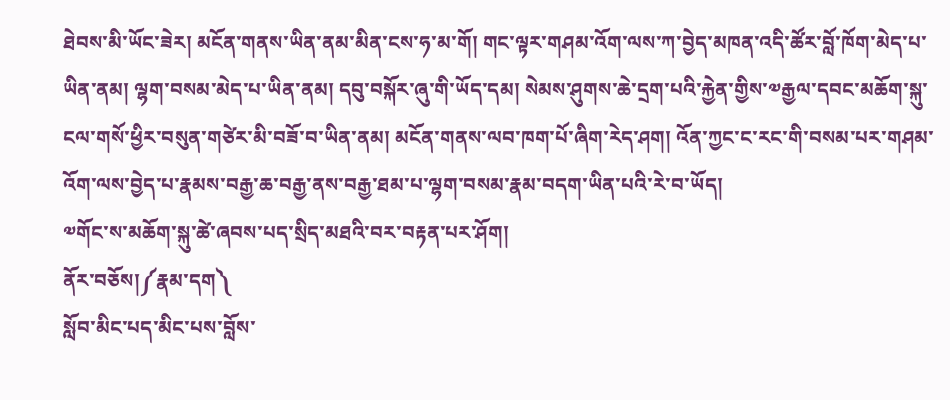ཐེབས་མི་ཡོང་ཟེར། མངོན་གནས་ཡིན་ནམ་མིན་ངས་ཧ་མ་གོ། གང་ལྟར་གཤམ་འོག་ལས་ཀ་བྱེད་མཁན་འདི་ཚོར་བློ་ཁོག་མེད་པ་ཡིན་ནམ། ལྷག་བསམ་མེད་པ་ཡིན་ནམ། དབུ་བསྐོར་ཞུ་གི་ཡོད་དམ། སེམས་ཤུགས་ཆེ་དྲག་པའི་རྐྱེན་གྱིས་༧རྒྱལ་དབང་མཆོག་སྐུ་ངལ་གསོ་ཕྱིར་བསུན་གཙེར་མི་བཟོ་བ་ཡིན་ནམ། མངོན་གནས་ལབ་ཁག་པོ་ཞིག་རེད་ཤག། འོན་ཀྱང་ང་རང་གི་བསམ་པར་གཤམ་འོག་ལས་བྱེད་པ་རྣམས་བརྒྱ་ཆ་བརྒྱ་ནས་བརྒྱ་ཐམ་པ་ལྷག་བསམ་རྣམ་བདག་ཡིན་པའི་རེ་བ་ཡོད།
༧གོང་ས་མཆོག་སྐུ་ཚེ་ཞབས་པད་སྲིད་མཐའི་བར་བརྟན་པར་ཤོག།
ནོར་བཅོས།༼རྣམ་དག༽
སློབ་མིང་པད་མིང་པས་བློས་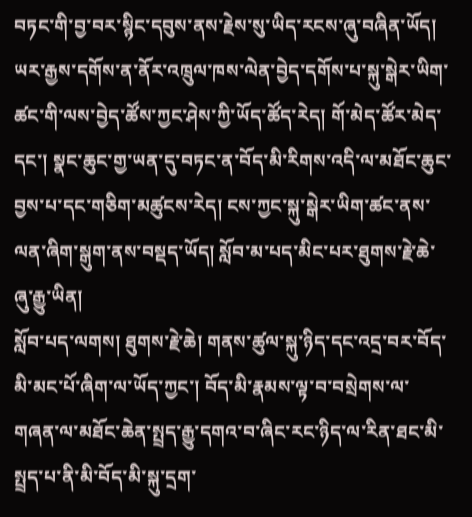བཏང་གི་བྱ་བར་སྙིང་དབུས་ནས་རྗེས་སུ་ཡིད་རངས་ཞུ་བཞིན་ཡོད། ཡར་རྒྱས་དགོས་ན་ནོར་འཁྲུལ་ཁས་ལེན་བྱེད་དགོས་པ་སྐུ་སྒེར་ཡིག་ཚང་གི་ལས་བྱེད་ཚོས་ཀྱང་ཤེས་ཀྱི་ཡོད་ཚོད་རེད། གོ་མེད་ཚོར་མེད་དང་། སྣང་ཆུང་གྱ་ཡན་དུ་བཏང་ན་བོད་མི་རིགས་འདི་ལ་མཐོང་ཆུང་བྱས་པ་དང་གཅིག་མཚུངས་རེད། ངས་ཀྱང་སྐུ་སྒེར་ཡིག་ཚང་ནས་ལན་ཞིག་སྒུག་ནས་བསྡད་ཡོད། སློབ་མ་པད་མིང་པར་ཐུགས་རྗེ་ཆེ་ཞུ་རྒྱུ་ཡིན།
སློབ་པད་ལགས། ཐུགས་རྗེ་ཆེ། གནས་ཚུལ་སྐུ་ཉིད་དང་འདྲ་བར་བོད་མི་མང་པོ་ཞིག་ལ་ཡོད་ཀྱང་། བོད་མི་རྣམས་ལྟ་བ་བསྲེགས་ལ་གཞན་ལ་མཐོང་ཆེན་སྤྲད་རྒྱུ་དགའ་བ་ཞིང་རང་ཉིད་ལ་རིན་ཐང་མི་སྤྲད་པ་ནི་མི་བོད་མི་སྐུ་དྲག་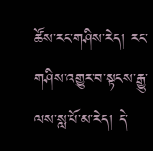ཚོས་རང་གཤིས་རེད། རང་གཤིས་འགྱུར་བ་སྟངས་རྒྱུ་ལས་སླ་པོ་མ་རེད། དེ་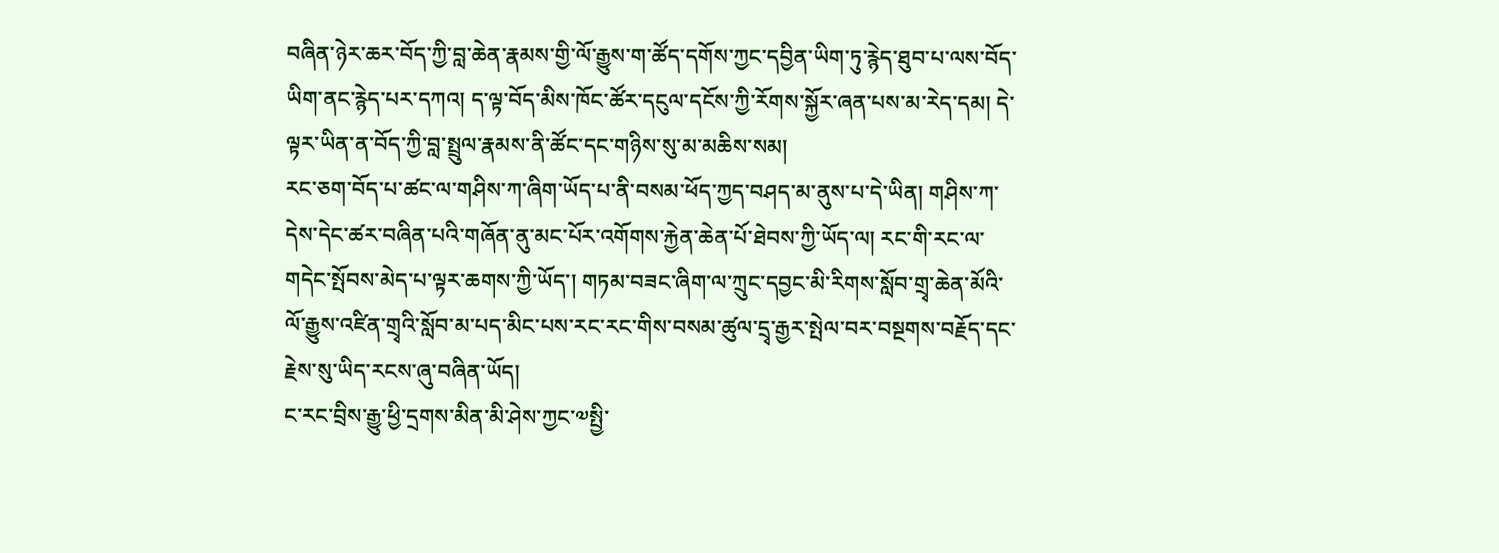བཞིན་ཉེར་ཆར་བོད་ཀྱི་བླ་ཆེན་རྣམས་གྱི་ལོ་རྒྱུས་ག་ཚོད་དགོས་ཀྱང་དབྱིན་ཡིག་ཏུ་རྙེད་ཐུབ་པ་ལས་བོད་ཡིག་ནང་རྙེད་པར་དཀའ། ད་ལྟ་བོད་མིས་ཁོང་ཚོར་དངུལ་དངོས་ཀྱི་རོགས་སྐྱོར་ཞན་པས་མ་རེད་དམ། དེ་ལྟར་ཡིན་ན་བོད་ཀྱི་བླ་སྤྲུལ་རྣམས་ནི་ཚོང་དང་གཉིས་སུ་མ་མཆིས་སམ།
རང་ཅག་བོད་པ་ཚང་ལ་གཤིས་ཀ་ཞིག་ཡོད་པ་ནི་བསམ་ཕོད་ཀྱད་བཤད་མ་ནུས་པ་དེ་ཡིན། གཤིས་ཀ་དེས་དེང་ཚར་བཞིན་པའི་གཞོན་ནུ་མང་པོར་འགོགས་རྐྱེན་ཆེན་པོ་ཐེབས་ཀྱི་ཡོད་ལ། རང་གི་རང་ལ་གདེང་སྤོབས་མེད་པ་ལྟར་ཆགས་ཀྱི་ཡོད་། གཏམ་བཟང་ཞིག་ལ་ཀྲུང་དབྱང་མི་རིགས་སློབ་གྲྭ་ཆེན་མོའི་ལོ་རྒྱུས་འཛིན་གྲྭའི་སློབ་མ་པད་མིང་པས་རང་རང་གིས་བསམ་ཚུལ་དྲྭ་རྒྱར་སྤེལ་བར་བསྔགས་བརྗོད་དང་རྗེས་སུ་ཡིད་རངས་ཞུ་བཞིན་ཡོད།
ང་རང་བྲིས་རྒྱུ་ཕྱི་དྲགས་མིན་མི་ཤེས་ཀྱང་༧སྤྱི་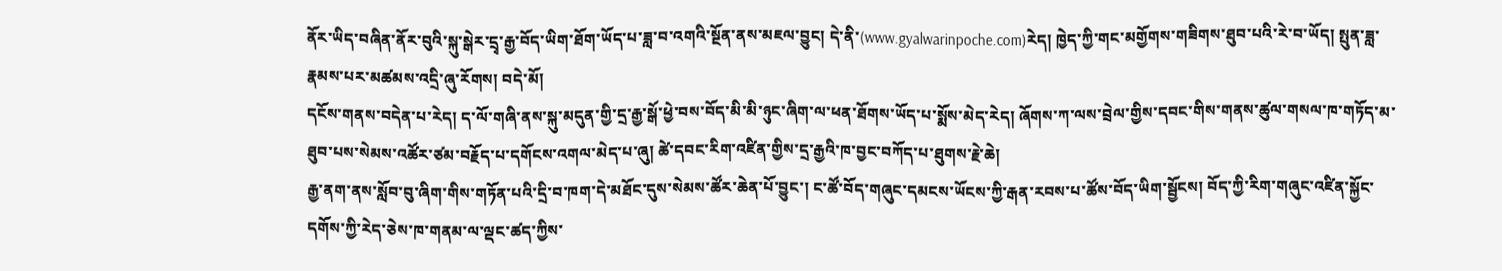ནོར་ཡིད་བཞིན་ནོར་བུའི་སྐུ་སྒེར་དྲྭ་རྒྱ་བོད་ཡིག་ཐོག་ཡོད་པ་ཟླ་བ་འགའི་སྔོན་ནས་མཇལ་བྱུང། དེ་ནི་(www.gyalwarinpoche.com)རེད། ཁྱེད་ཀྱི་གང་མགྱོགས་གཟིགས་ཐུབ་པའི་རེ་བ་ཡོད། སྤུན་ཟླ་རྣམས་པར་མཚམས་འདྲི་ཞུ་རོགས། བདེ་མོ།
དངོས་གནས་བདེན་པ་རེད། ད་ལོ་གཞི་ནས་སྐུ་མདུན་གྱི་དྲ་རྒྱ་སྒོ་ཕྱེ་བས་བོད་མི་མི་ཉུང་ཞིག་ལ་ཕན་ཐོགས་ཡོད་པ་སྨོས་མེད་རེད། ཞོགས་ཀ་ལས་བྲེལ་གྱིས་དབང་གིས་གནས་ཚུལ་གསལ་ཁ་གཏོད་མ་ཐུབ་པས་སེམས་འཚོར་ཙམ་བརྗོད་པ་དགོངས་འགལ་མེད་པ་ཞུ། ཚེ་དབང་རིག་འཛིན་གྱིས་དྲ་རྒྱའི་ཁ་བྱང་བཀོད་པ་ཐུགས་རྗེ་ཆེ།
རྒྱ་ནག་ནས་སློབ་བུ་ཞིག་གིས་གཏོན་པའི་དྲི་བ་ཁག་དེ་མཐོང་དུས་སེམས་ཚོར་ཆེན་པོ་བྱུང་། ང་ཚོ་བོད་གཞུང་དམངས་ཡོངས་ཀྱི་རྒན་རབས་པ་ཚོས་བོད་ཡིག་སྦྱོངས། བོད་ཀྱི་རིག་གཞུང་འཛིན་སྐྱོང་དགོས་ཀྱི་རེད་ཅེས་ཁ་གནམ་ལ་ལྡང་ཚད་ཀྱིས་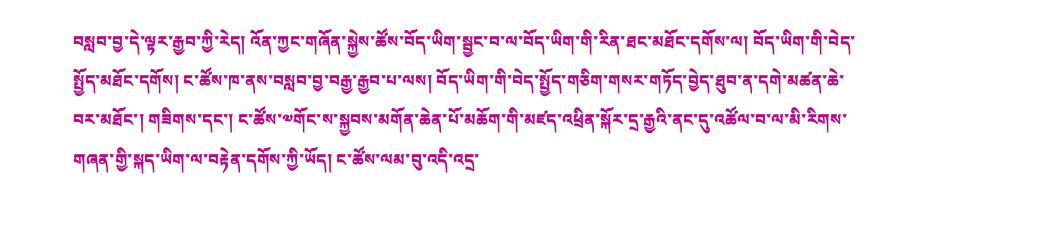བསླབ་བྱ་དེ་ལྟར་རྒྱབ་ཀྱི་རེད། འོན་ཀྱང་གཞོན་སྐྱེས་ཚོས་བོད་ཡིག་སྦྱང་བ་ལ་བོད་ཡིག་གི་རིན་ཐང་མཐོང་དགོས་ལ། བོད་ཡིག་གི་བེད་སྤྱོད་མཐོང་དགོས། ང་ཚོས་ཁ་ནས་བསླབ་བྱ་བརྒྱ་རྒྱབ་པ་ལས། བོད་ཡིག་གི་བེད་སྤྱོད་གཅིག་གསར་གཏོད་བྱེད་ཐུབ་ན་དགེ་མཚན་ཆེ་བར་མཐོང་། གཟིགས་དང་། ང་ཚོས་༧གོང་ས་སྐྱབས་མགོན་ཆེན་པོ་མཆོག་གི་མཛད་འཕྲིན་སྐོར་དྲ་རྒྱའི་ནང་དུ་འཚོལ་བ་ལ་མི་རིགས་གཞན་གྱི་སྐད་ཡིག་ལ་བརྟེན་དགོས་ཀྱི་ཡོད། ང་ཚོས་ལམ་བུ་འདི་འདྲ་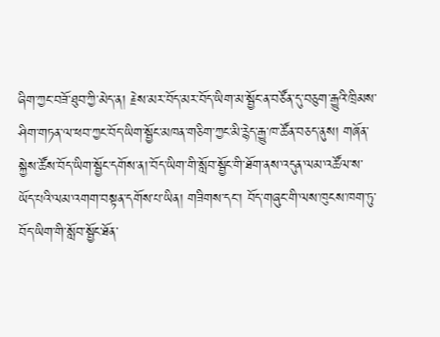ཞིག་ཀྱང་བཟོ་ཐུབ་ཀྱི་མེད་ན། རྗེས་མར་བོད་མར་བོད་ཡིག་མ་སྦྱོང་ན་བཙོན་དུ་བཅུག་རྒྱུའི་ཁྲིམས་ཤིག་གཏན་ལ་ཕབ་ཀྱང་བོད་ཡིག་སྦྱོང་མཁན་གཅིག་ཀྱང་མི་རྙེད་རྒྱུ་ཁ་ཚོན་བཅད་ནུས། གཞོན་སྐྱེས་ཚོས་བོད་ཡིག་སྦྱོང་དགོས་ན།་བོད་ཡིག་གི་སློབ་སྦྱོང་གི་ཐོག་ནས་འདུན་ལམ་འཚོལ་ས་ཡོད་པའི་ལམ་འགག་བསྟན་དགོས་པ་ཡིན། གཟིགས་དང་། བོད་གཞུང་གི་ལས་ཁུངས་ཁག་ཏུ་བོད་ཡིག་གི་སློབ་སྦྱོང་ཐོན་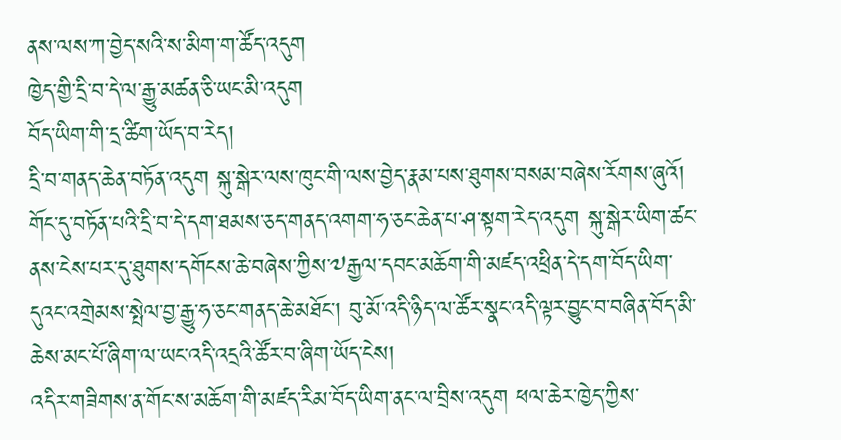ནས་ལས་ཀ་བྱེད་སའི་ས་མིག་ག་ཚོད་འདུག
ཁྱེད་གྱི་དྲི་བ་དེ་ལ་རྒྱུ་མཚན་ཅི་ཡང་མི་འདུག
བོད་ཡིག་གི་དྲ་ཚིག་ཡོད་བ་རེད།
དྲི་བ་གནད་ཆེན་བཏོན་འདུག སྐུ་སྒེར་ལས་ཁུང་གི་ལས་བྱེད་རྣམ་པས་ཐུགས་བསམ་བཞེས་རོགས་ཞུའོ།
གོང་དུ་བཏོན་པའི་དྲི་བ་དེ་དག་ཐམས་ཅད་གནད་འགག་ཧ་ཅང་ཆེན་པ་ཤ་སྟག་རེད་འདུག སྐུ་སྒེར་ཡིག་ཚང་ནས་ངེས་པར་དུ་ཐུགས་དགོངས་ཆེ་བཞེས་ཀྱིས་༧རྒྱལ་དབང་མཆོག་གི་མཛད་འཕྲིན་དེ་དག་བོད་ཡིག་དུའང་འགྲེམས་སྤེལ་བྱ་རྒྱུ་ཧ་ཅང་གནད་ཆེ་མཐོང་། བུ་མོ་འདི་ཉིད་ལ་ཚོར་སྣང་འདི་ལྟར་བྱུང་བ་བཞིན་བོད་མི་ཆེས་མང་པོ་ཞིག་ལ་ཡང་འདི་འདྲའི་ཚོར་བ་ཞིག་ཡོད་ངེས།
འདིར་གཟིགས་ན་གོང་ས་མཆོག་གི་མཛད་རིམ་བོད་ཡིག་ནང་ལ་བྲིས་འདུག ཕལ་ཆེར་ཁྱེད་ཀྱིས་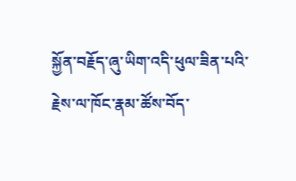སྐྱོན་བརྗོད་ཞུ་ཡིག་འདི་ཕུལ་ཟིན་པའི་རྗེས་ལ་ཁོང་རྣམ་ཚོས་བོད་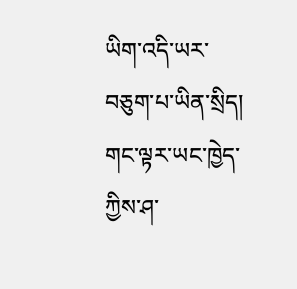ཡིག་འདི་ཡར་བཅུག་པ་ཡིན་སྲིད། གང་ལྟར་ཡང་ཁྱེད་ཀྱིས་ཤ་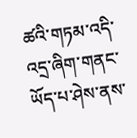ཚའི་གཏམ་འདི་འདྲ་ཞིག་གནང་ཡོད་པ་ཤེས་ནས་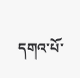དགའ་པོ་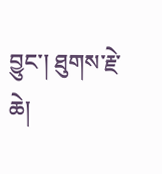བྱུང་། ཐུགས་རྗེ་ཆེ།